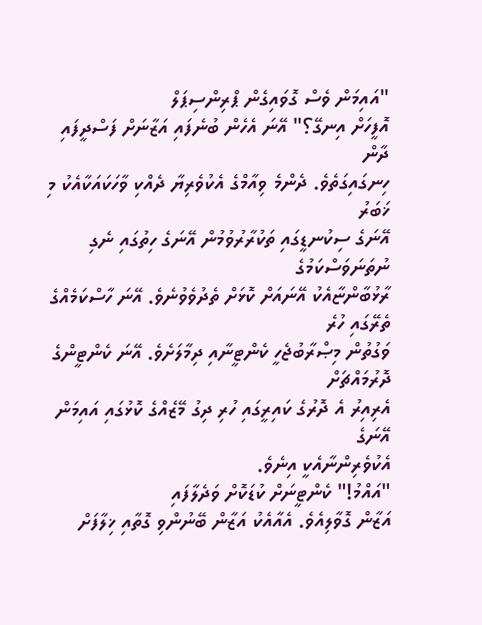"އައިމަން ވެސް ގޮވައިގެން ޕްރިންސިޕަލް
އޮފީހަށް އިނގޭ؟" އޭނަ އެހެން ބުނެފައި އަޒާނަށް ފަސްދީފައި ދާން
ހިނގައިގަތެވެ. ދެންމެ ވިއާމްގެ އެކުވެރިޔާ ދެއްކި ވާހަކައަކާއެކު މި ޚަބަރު
އޭނަގެ ސިކުނޑީގައި ތަކުރާރުވުމުން އޭނަގެ ހިތުގައި ނެގި ނުތަނަވަސްކަމުގެ
ރާޅުބާންޏާއެކު އޭނައަށް ކޮޅަށް ތެދުވެވުނެވެ. އޭނަ ހާސްކަމެއްގެ ތެރޭގައި ހުރެ
ވަގުތުން މިޞްރާބުޖެހީ ކެންޓީނާއި ދިމާލަށެވެ. އޭނަ ކެންޓީންގެ ދޮރުމައްޗަށް
އެރިއިރު އެ ދޮރުގެ ކައިރީގައި ހުރި ދިގު މޭޒެއްގެ ކޮޅުގައި އައިމަން އޭނަގެ
އެކުވެރިންނާއެކީ އިނެވެ.
"އައްމު!" ކެންޓީނަށް ކުޑަކޮށް ވަދެލާފައި
އަޒާން ގޮވާލިއެވެ. އެއާއެކު އަޒާން ބޭނުންވި ގޮތާއި ޚިލާފަށް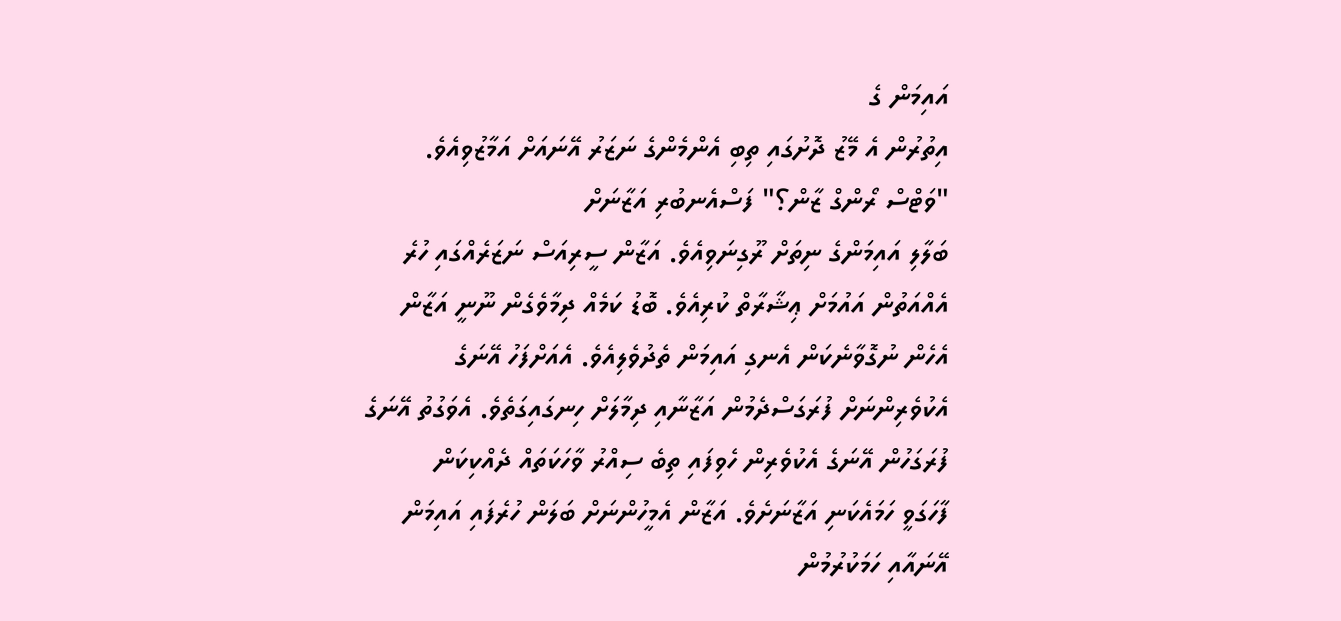އައިމަން ގެ
އިތުރުން އެ މޭޒު ދޮށުގައި ތިބި އެންމެންގެ ނަޒަރު އޭނައަށް އަމާޒުވިއެވެ.
"ވަޓްސް ރޯންގް ޒާން؟" ފަސްއެނބުރި އަޒާނަށް
ބަލާލި އައިމަންގެ ނިތަށް ރޫގިނަވިއެވެ. އަޒާން ސީރިއަސް ނަޒަރެއްގައި ހުރެ
އެއްއަތުން އައުމަށް ޢިޝާރާތް ކުރިއެވެ. ބޮޑު ކަމެއް ދިމާވެގެން ނޫނީ އަޒާން
އެހެން ނުގޮވާނެކަން އެނގި އައިމަން ތެދުވެލިއެވެ. އެއަށްފަހު އޭނަގެ
އެކުވެރިންނަށް ފުރަގަސްދެމުން އަޒާނާއި ދިމާލަށް ހިނގައިގަތެވެ. އެވަގުތު އޭނަގެ
ފުރަގަހުން އޭނަގެ އެކުވެރިން ހެވިފައި ތިބެ ސިއްރު ވާހަކަތައް ދެއްކިކަން
ފާހަގަވީ ހަމައެކަނި އަޒާނަށެވެ. އަޒާން އެމީހުންނަށް ބަލަން ހުރެފައި އައިމަން
އޭނައާއި ހަމަކުރުމުން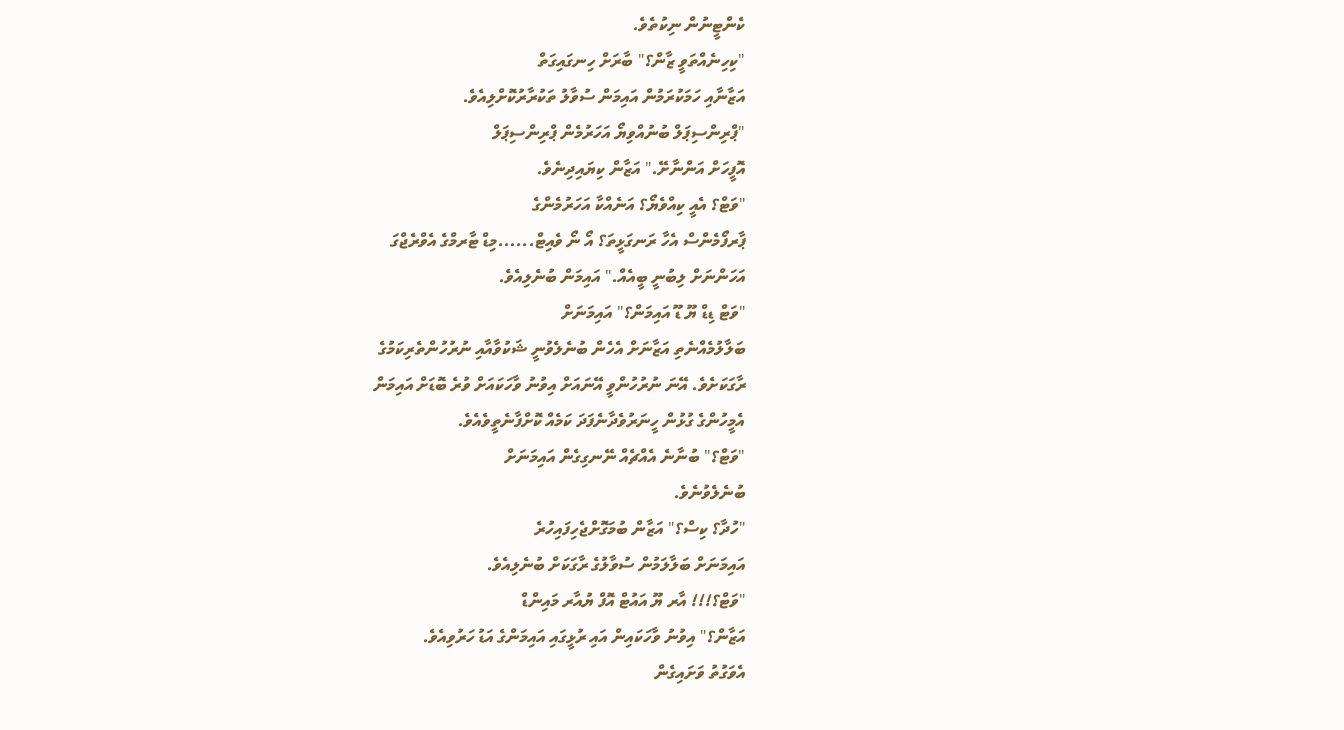ކެންޓީނުން ނިކުތެވެ.
"ކިހިނެއްތަވީ ޒާން؟" ބާރަށް ހިނގައިގަތް
އަޒާނާއި ހަމަކުރަމުން އައިމަން ސުވާލު ތަކުރާރުކޮށްލިއެވެ.
"ޕްރިންސިޕަލް ބުނުއްވިޔޯ އަހަރުމެން ޕްރިންސިޕަލް
އޮފީހަށް އަންނާށޭ." އަޒާން ކިޔައިދިނެވެ.
"ވަޓް؟ އެއީ ކިއްވެޔޯ؟ އަނެއްކާ އަހަރުމެންގެ
ޕާރފޯމެންސް އެހާ ރަނގަޅީތަ؟ އޯ ނޯ ވެއިޓް......މިޑް ޓާރމްގެ އެވްރެޖްގަ
އަހަންނަށް ލިބުނީ ބީއެއް." އައިމަން ބުނެލިއެވެ.
"ވަޓް ޑިޑް ޔޫ ޑޫ އައިމަން؟" އައިމަނަށް
ބަލާލުމެއްނެތި އަޒާނަށް އެހެން ބުނެލެވުނީ ޝަކުވާއާއި ނުރުހުންތެރިކަމުގެ
ރާގަކަށެވެ. އޭނަ ނުރުހުންވީ އޭނައަށް އިވުނު ވާހަކައަށް ވުރެ ބޮޑަށް އައިމަން
އެމީހުންގެ ގުޅުން ހީނަރުވެދާނެފަދަ ކަމެއް ކޮށްފާނެތީވެއެވެ.
"ވަޓް؟" ބުނާނެ އެއްޗެއް ނޭނގިގެން އައިމަނަށް
ބުނެލެވުނެވެ.
"ހުދާ؟ ކިސް؟" އަޒާން ބުމަގޮށްޖެހިފައިހުރެ
އައިމަނަށް ބަލާލަމުން ސުވާލުގެ ރާގަކަށް ބުނެލިއެވެ.
"ވަޓް؟!!! އާރ ޔޫ އައުޓް އޮފް ޔުއާރ މައިންޑް
އަޒާން؟" އިވުނު ވާހަކައިން އައި ރުޅީގައި އައިމަންގެ އަޑު ހަރުވިއެވެ.
އެވަގުތު ވަށައިގެން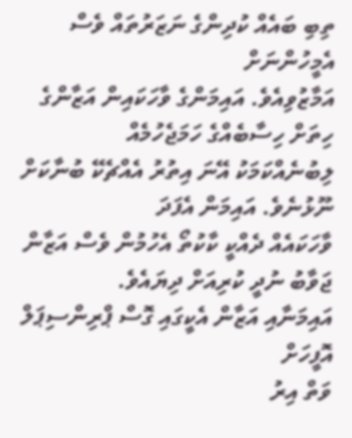ތިބި ބައެއް ކުދިންގެ ނަޒަރުތައް ވެސް އެމީހުންނަށް
އަމާޒުވިއެވެ. އައިމަންގެ ވާހަކައިން އަޒާންގެ ހިތަށް ހިސާބެއްގެ ހަމަޖެހުމެއް
ލިބުނެއްކަމަކު އޭނަ އިތުރު އެއްޗެކޭ ބުނާކަށް ނޫޅުނެވެ. އައިމަން އެފަދަ
ވާހަކައެއް ދެއްކީ ކާކުތޯ އެހުމުން ވެސް އަޒާން ޖަވާބު ނުދީ ކުރިއަށް ދިޔައެވެ.
އައިމަނާއި އަޒާން އެކީގައި ގޮސް ޕްރިންސިޕަލް އޮފީހަށް
ވަތް އިރު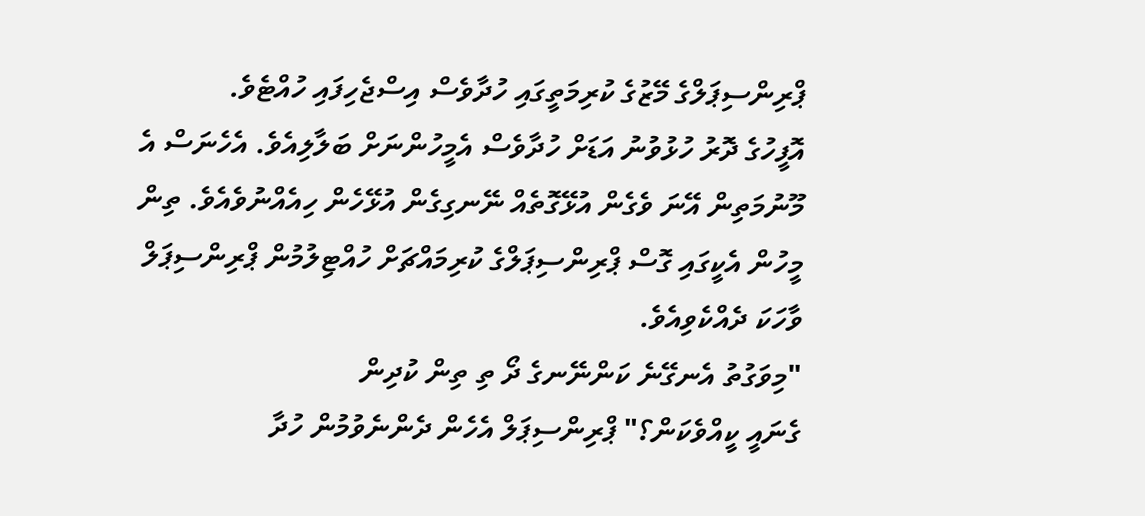ޕްރިންސިޕަލްގެ މޭޒުގެ ކުރިމަތީގައި ހުދާވެސް އިސްޖެހިފައި ހުއްޓެވެ.
އޮފީހުގެ ދޮރު ހުޅުވުނު އަޑަށް ހުދާވެސް އެމީހުންނަށް ބަލާލިއެވެ. އެހެނަސް އެ
މޫނުމަތިން އޭނަ ވެގެން އުޅޭގޮތެއް ނޭނގިގެން އުޅޭހެން ހިއެއްނުވެއެވެ. ތިން
މީހުން އެކީގައި ގޮސް ޕްރިންސިޕަލްގެ ކުރިމައްޗަށް ހުއްޓިލުމުން ޕްރިންސިޕަލް
ވާހަކަ ދެއްކެވިއެވެ.
"މިވަގުތު އެނގޭނެ ކަންނޭނގެ ދޯ ތި ތިން ކުދިން
ގެނައީ ކީއްވެކަން؟" ޕްރިންސިޕަލް އެހެން ދެންނެވުމުން ހުދާ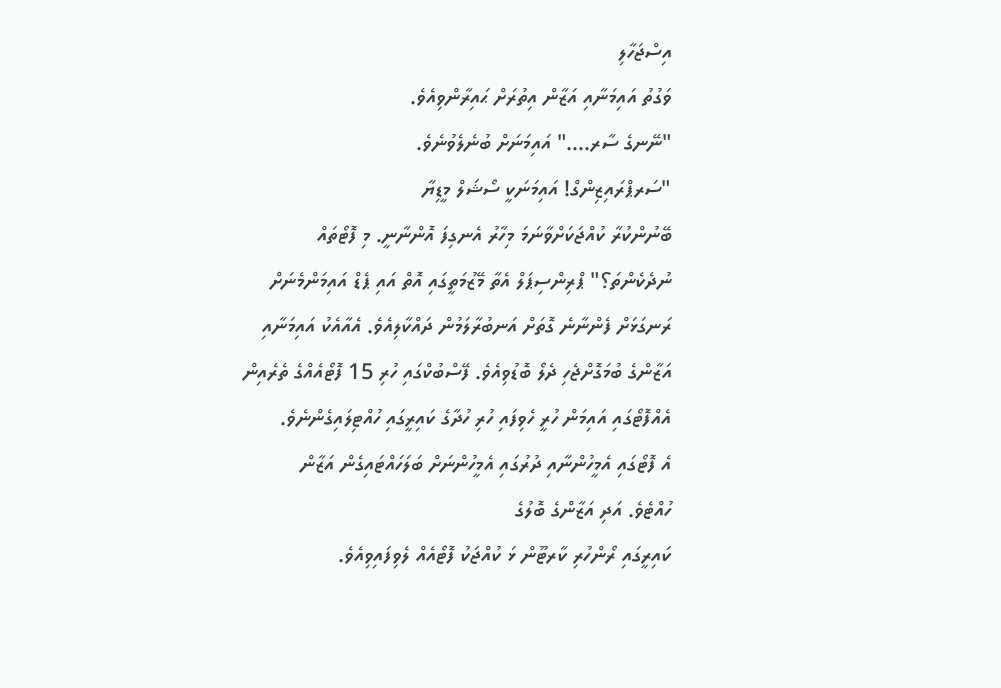އިސްޖަހާލި
ވަގުތު އައިމަނާއި އަޒާން އިތުރަށް ޙައިރާންވިއެވެ.
"ނޭނގެ ސާރ...." އައިމަނަށް ބުނެލެވުނެވެ.
"ސަރޕްރައިޒިންގް! އައިމަނަކީ ސޯޝަލް މީޑިޔާ
ބޭނުންކުރާ ކުއްޖަކަށްވާނަމަ މިހާރު އެނގިފަ އޮންނާނީ. މި ފޮޓޯތައް
ނުދެކެންތަ؟" ޕްރިންސިޕަލް އެތާ މޭޒުމަތީގައި އޮތް އައި ޕެޑް އައިމަންމެނަށް
ރަނގަޅަށް ފެންނާނެ ގޮތަށް އަނބުރާލަމުން ދައްކާލިއެވެ. އެއާއެކު އައިމަނާއި
އަޒާންގެ ބުމަގޮށްޖެހި ދެލޯ ބޮޑުވިއެވެ. ފޭސްބުކްގައި ހުރި 15 ފޮޓޯއެއްގެ ތެރެއިން
އެއްފޮޓޯގައި އައިމަން ހުރީ ހެވިފައި ހުރި ހުދާގެ ކައިރީގައި ހުއްޓިލައިގެންނެވެ.
އެ ފޮޓޯގައި އެމީހުންނާއި ދުރުގައި އެމީހުންނަށް ބަލަހައްޓައިގެން އަޒާން
ހުއްޓެވެ. އަދި އަޒާންގެ ބޮލުގެ
ކައިރީގައި ރޯންހުރި ކާރޓޫން ޅަ ކުއްޖަކު ފޮޓޯއެއް ލެވިފައިވިއެވެ.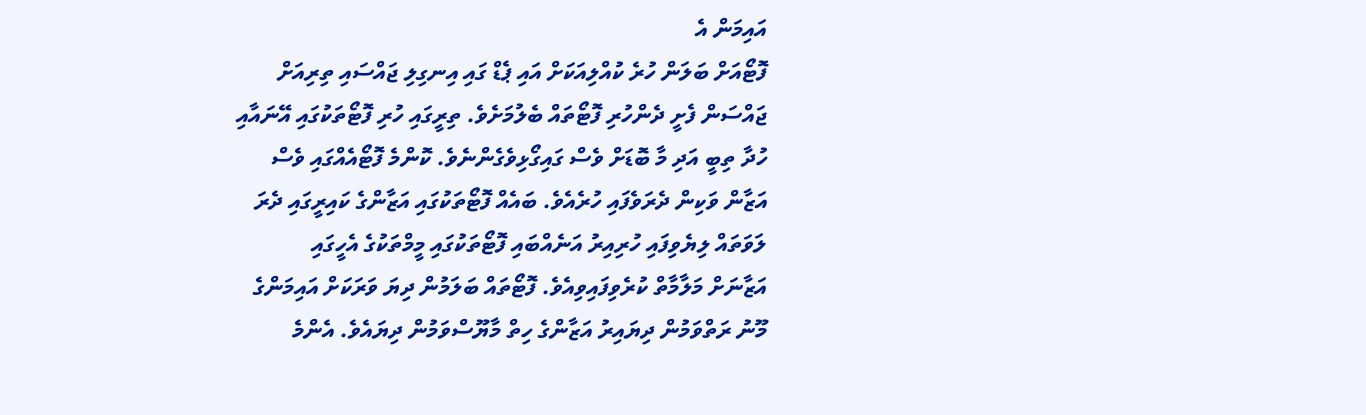އައިމަން އެ
ފޮޓޯއަށް ބަލަން ހުރެ ކުއްލިއަކަށް އައި ޕެޑް ގައި އިނގިލި ޖައްސައި ތިރިއަށް
ޖައްސަން ފެށީ ދެންހުރި ފޮޓޯތައް ބެލުމަށެވެ. ތިރީގައި ހުރި ފޮޓޯތަކުގައި އޭނައާއި
ހުދާ ތިބީ އަދި މާ ބޮޑަށް ވެސް ގައިގޯޅިވެގެންނެވެ. ކޮންމެ ފޮޓޯއެއްގައި ވެސް
އަޒާން ވަކިން ދެރަވެފައި ހުރެއެވެ. ބައެއް ފޮޓޯތަކުގައި އަޒާންގެ ކައިރީގައި ދެރަ
ލަވަތައް ލިޔެވިފައި ހުރިއިރު އަނެއްބައި ފޮޓޯތަކުގައި މީމްތަކުގެ އެހީގައި
އަޒާނަށް މަލާމާތް ކުރެވިފައިވިއެވެ. ފޮޓޯތައް ބަލަމުން ދިޔަ ވަރަކަށް އައިމަންގެ
މޫނު ރަތްވަމުން ދިޔައިރު އަޒާންގެ ހިތް މާޔޫސްވަމުން ދިޔައެވެ. އެންމެ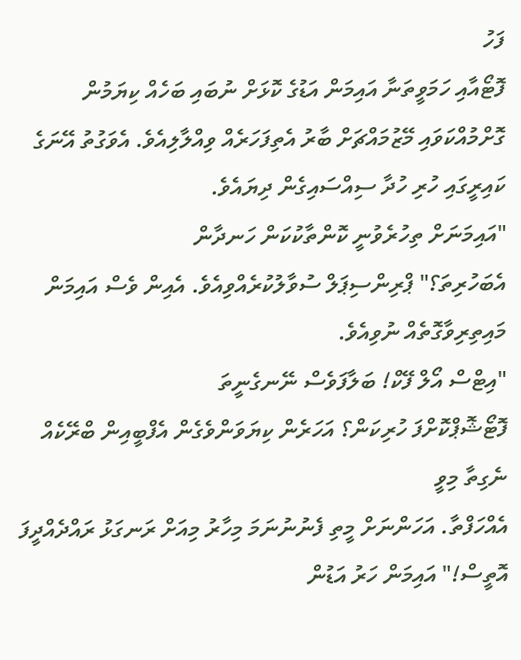ފަހު
ފޮޓޯއާއި ހަމަވީތަނާ އައިމަން އަޑުގެ ކޮޅަށް ނުބައި ބަހެއް ކިޔަމުން
ގޮށްމުއްކަވައި މޭޒުމައްޗަށް ބާރު އެތިފަހަރެއް ވިއްލާލިއެވެ. އެވަގުތު އޭނަގެ
ކައިރީގައި ހުރި ހުދާ ސިއްސައިގެން ދިޔައެވެ.
"އައިމަނަށް ތިހުރެވުނީ ކޮންތާކުކަން ހަނދާން
އެބަހުރިތަ؟" ޕްރިންސިޕަލް ސުވާލުކުރެއްވިއެވެ. އެއިން ވެސް އައިމަން
މައިތިރިވާގޮތެއް ނުވިއެވެ.
"އިޓްސް އޯލް ފޭކް! ބަލާފަވެސް ނޭނގެނީތަ
ފޮޓޯޝޮޕްކޮށްފަ ހުރިކަން؟ އަހަރެން ކިޔަވަންވެގެން އެފްބީއިން ބްރޭކެއް ނެގިތާ މިވީ
އެއްހަފްތާ. އަހަންނަށް މީތި ފެނުނުނަމަ މިހާރު މިއަށް ރަނގަޅު ރައްދެއްދީފަ
އޮތީސް!" އައިމަން ހަރު އަޑުން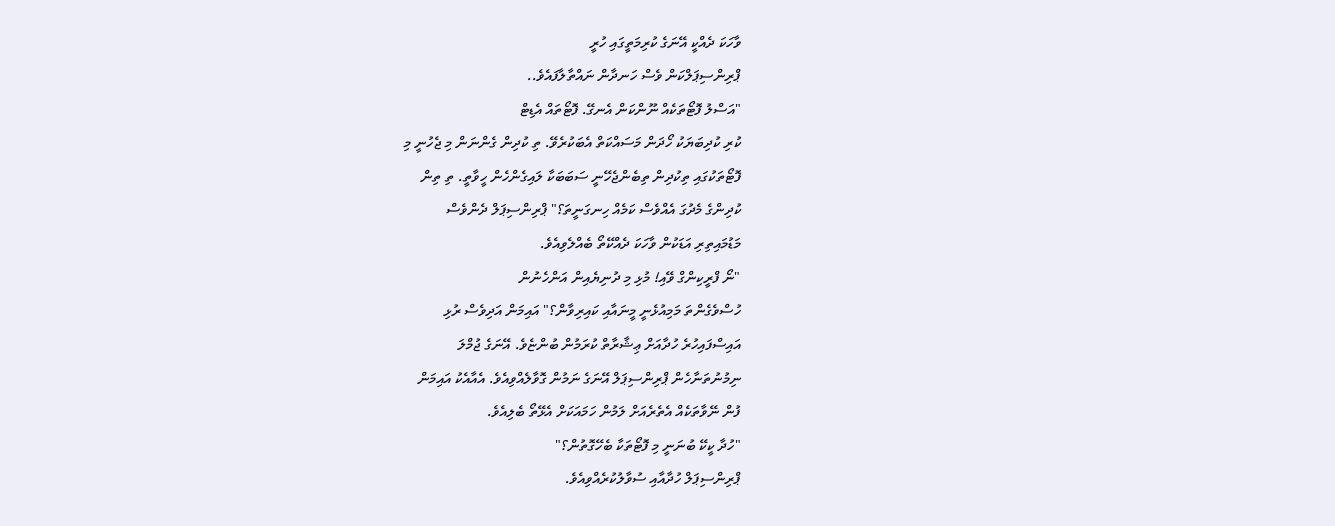ވާހަކަ ދެއްކީ އޭނަގެ ކުރިމަތީގައި ހުރީ
ޕްރިންސިޕަލްކަން ވެސް ހަނދާން ނައްތާލާފައެވެ..
"އަސްލު ފޮޓޯތަކެއް ނޫންކަން އެނގޭ. ފޮޓޯތައް އެޑިޓް
ކުރި ކުދިބަޔަކު ހޯދަން މަސައްކަތް އެބަކުރެވޭ. ތި ކުދިން ގެންނަން މި ޖެހުނީ މި
ފޮޓޯތަކުގައި ތިކުދިން ތިބެންޖެހޭނީ ސަބަބަކާ ލައިގެންހެން ހީވާތީ. ތި ތިން
ކުދިންގެ މެދުގަ އެއްވެސް ކަމެއް ހިނގަނީތަ؟" ޕްރިންސިޕަލް ދެންވެސް
މަޑުމައިތިރި އަޑަކުން ވާހަކަ ދެއްކޭތޯ ބެއްލެވިއެވެ.
"ނޯ ފްރީކިންގް ވޭއި! މުޅި މި ދުނިޔެއިން އަންހެނުން
ހުސްވެގެންތަ މަމިއުޅެނީ މީނައާއި ކައިރިވާން؟" އައިމަން އަދިވެސް ރުޅި
އައިސްފައިހުރެ ހުދާއަށް ޢިޝާރާތް ކުރަމުން ބުންޏެވެ. އޭނަގެ ޖުމްލަ
ނިމުނުތަނާހެން ޕްރިންސިޕަލް އޭނަގެ ނަމުން ގޮވާލެއްވިއެވެ. އެއާއެކު އައިމަން
ފުން ނޭވާތަކެއް އެތެރެއަށް ލަމުން ހަމައަކަށް އެޅޭތޯ ބެލިއެވެ.
"ހުދާ ކީކޭ ބުނަނީ މި ފޮޓޯތަކާ ބެހޭގޮތުން؟"
ޕްރިންސިޕަލް ހުދާއާއި ސުވާލުކުރެއްވިއެވެ.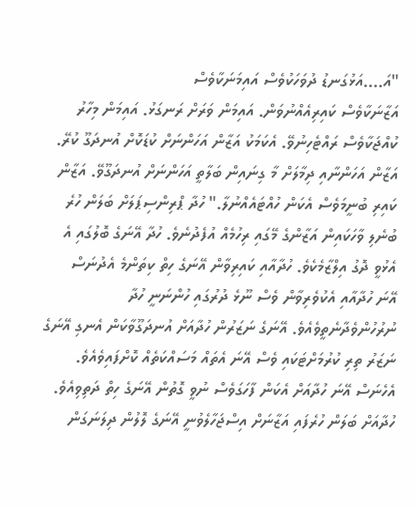"އަ....އަޅުގަނޑު ދުވަހަކުވެސް އައިމަނަކާވެސް
އަޒާނަކާވެސް ކައިރިއެއްނުވަން. އައިމަން ވަރަށް ރަނގަޅު. އައިމަން މިހާރު
ކުއްޖަކާވެސް ރައްޓެހިނުވޭ. އެކަމަކު އަޒާން އަހަންނަށް ކުޑަކޮށް އުނދަގޫ ކުރޭ.
އަޒާން އަހަންނާއި ދިމާލަށް މާ ގިނައިން ބަލާތީ އަހަންނަށް އުނދަގޫވޭ. އަޒާން
ކައިރި ބުނީމަވެސް އެކަން ހުއްޓައެއްނުލާ." ހުދާ ޕްރިންސިޕަލަށް ބަލަން ހުރެ
ބުނެލި ވާހަކައިން އަޒާންގެ މޭގައި ރިހުމެއް އުފެދުނެވެ. ހުދާ އޭނަގެ ބޮލުގައި އެ
އެޅުވީ ދޮގު އިލްޒާމެކެވެ. ހުދާއާއި ކައިރިވާން އޭނަގެ ހިތް ކިތަންމެ އެދުނަސް
އޭނަ ހުދާއާއި އެކުވެރިވާން ވެސް ނޫޅެ ދުރުގައި ހުންނަނީ ހުދާ
ނުރުހުންވެދާނެތީވެއެވެ. އޭނަގެ ނަޒަރުން ހުދާއަށް އުނދަގޫވާކަން އެނގި އޭނަގެ
ނަޒަރު ތިރި ކުރުމަށްޓަކައި ވެސް އޭނަ އެތައް މަސައްކަތެއް ކޮށްފައިވެއެވެ.
އެހެނަސް އޭނަ ހުދާއަށް އެކަން ފާހަގަވެސް ނުވީ ގޮތުން އޭނަގެ ހިތް ދަތިވިއެވެ.
ހުދާއަށް ބަލަން ހުރެފައި އަޒާނަށް އިސްޖަހާލެވުނީ އޭނަގެ ލޮލުން ދިލަނަގަން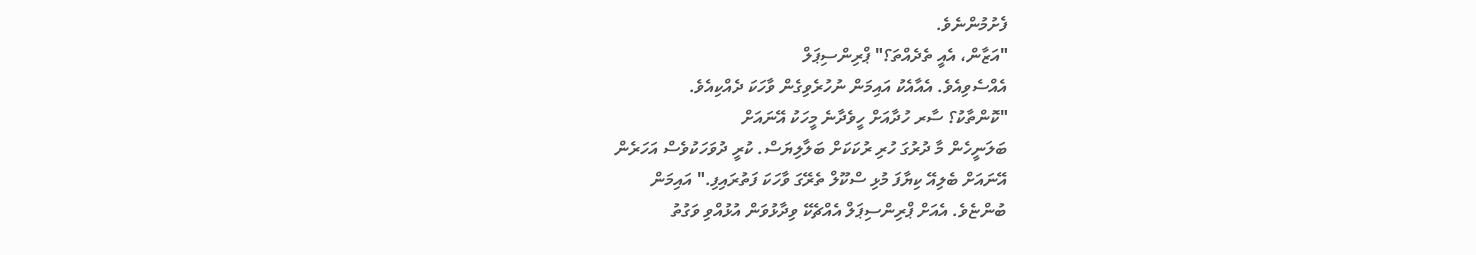ފެށުމުންނެވެ.
"އަޒާން، އެއީ ތެދެއްތަ؟" ޕްރިންސިޕަލް
އެއްސެވިއެވެ. އެއާއެކު އައިމަން ނުހުރެވިގެން ވާހަކަ ދެއްކިއެވެ.
"ކޮންތާކު؟ ސާރ ހުދާއަށް ހީވެދާނެ މީހަކު އޭނައަށް
ބަލަނީހެން މާ ދުރުގަ ހުރި ރުކަކަށް ބަލާލިޔަސް. ކުރީ ދުވަހަކުވެސް އަހަރެން
އޭނައަށް ބެލިއޭ ކިޔާފަ މުޅި ސްކޫލް ތެރޭގަ ވާހަކަ ފަތުރައިފި." އައިމަން
ބުންޏެވެ. އެއަށް ޕްރިންސިޕަލް އެއްޗެކޭ ވިދާޅުވަން އުޅުއްވި ވަގުތު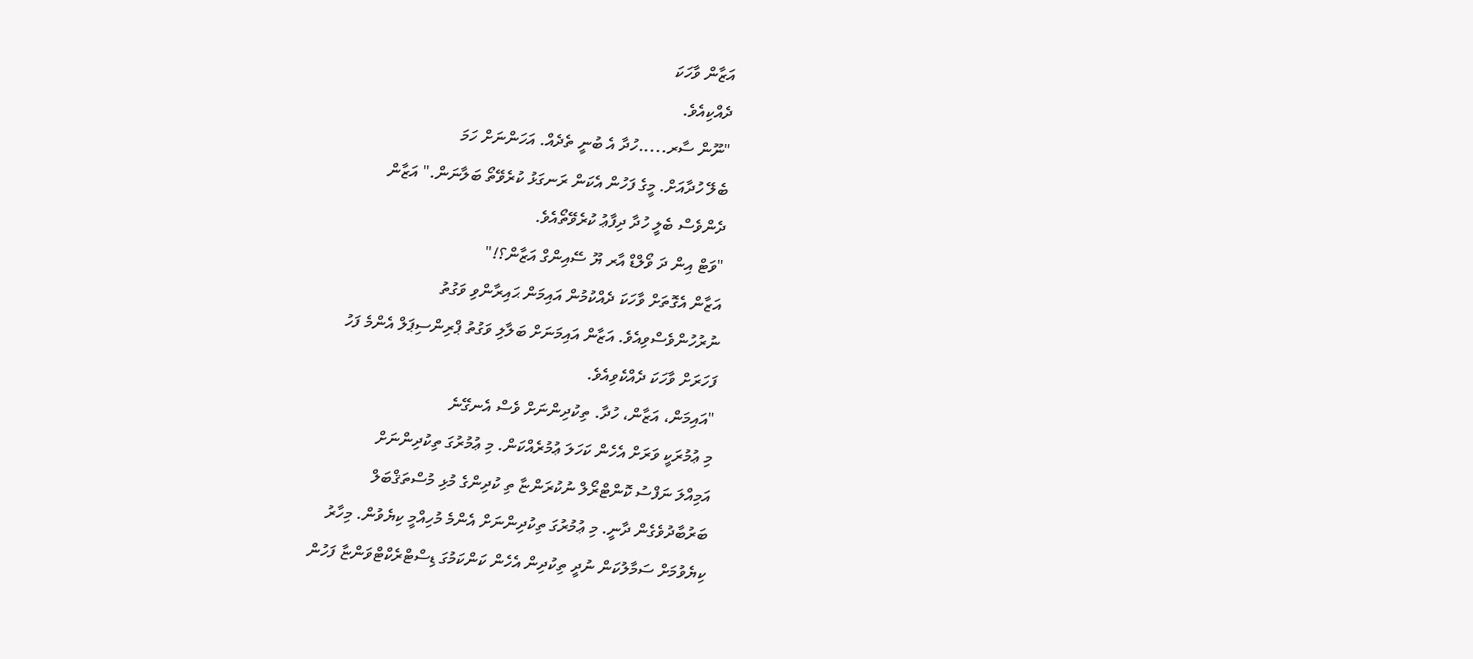އަޒާން ވާހަކަ
ދެއްކިއެވެ.
"ނޫން ސާރ.....ހުދާ އެ ބުނީ ތެދެއް. އަހަންނަށް ހަމަ
ބެލޭ ހުދާއަށް. މީގެ ފަހުން އެކަން ރަނގަޅު ކުރެވޭތޯ ބަލާނަން." އަޒާން
ދެންވެސް ބެލީ ހުދާ ދިފާޢު ކުރެވޭތޯއެވެ.
"ވަޓް އިން ދަ ވޯލްޑް އާރ ޔޫ ސޭއިންގް އަޒާން؟!"
އަޒާން އެގޮތަށް ވާހަކަ ދެއްކުމުން އައިމަން ޙައިރާންވި ވަގުތު
ނުރުހުންވެސްވިއެވެ. އަޒާން އައިމަނަށް ބަލާލި ވަގުތު ޕްރިންސިޕަލް އެންމެ ފަހު
ފަހަރަށް ވާހަކަ ދެއްކެވިއެވެ.
"އައިމަން، އަޒާން، ހުދާ. ތިކުދިންނަށް ވެސް އެނގޭނެ
މި ޢުމުރަކީ ވަރަށް އެހެން ކަހަލަ ޢުމުރެއްކަން. މި ޢުމުރުގަ ތިކުދިންނަށް
އަމިއްލަ ނަފްސު ކޮންޓްރޯލް ނުކުރަންޏާ ތި ކުދިންގެ މުޅި މުސްތަޤްބަލް
ބަރުބާދުވެގެން ދާނީ. މި ޢުމުރުގަ ތިކުދިންނަށް އެންމެ މުހިއްމީ ކިޔެވުން. މިހާރު
ކިޔެވުމަށް ސަމާލުކަން ނުދީ ތިކުދިން އެހެން ކަންކަމުގަ ޑިސްޓްރެކްޓްވަންޏާ ފަހުން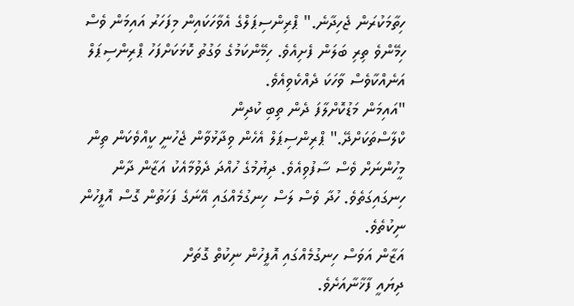ހިތާމަކުރަން ޖެހިދާނެ." ޕްރިންސިޕަލްގެ އެވާހަކައިން މިފަހަރު އައިމަން ވެސް
ހިމޭންވެ ތިރި ބަލަން ފެށިއެވެ. ހިމޭންކަމުގެ ވަގުތު ކޮޅަކަށްފަހު ޕްރިންސިޕަލް
އަނެއްކާވެސް ވާހަކަ ދެއްކެވިއެވެ.
"އައިމަން މަޑުކޮށްލާފަ ދެން ތިބި ކުދިން
ކްލާސްތަކަށްދޭ." ޕްރިންސިޕަލް އެހެން ވިދާޅުވާން ޖެހުނީ ކީއްވެކަން ތިން
މީހުންނަށް ވެސް ސާފުވިއެވެ. ދިޔުމުގެ ހުއްދަ ދެވުމާއެކު އަޒާން ދާން
ހިނގައިގަތެވެ. ހުދާ ވެސް ލަސް ހިނގުމެއްގައި އޭނަގެ ފަހަތުން ގޮސް އޮފީހުން
ނިކުތެވެ.
އަޒާން އަވަސް ހިނގުމެއްގައި އޮފީހުން ނިކުތް ގޮތަށް
ދިޔައީ ފާޚާނާއަށެވެ.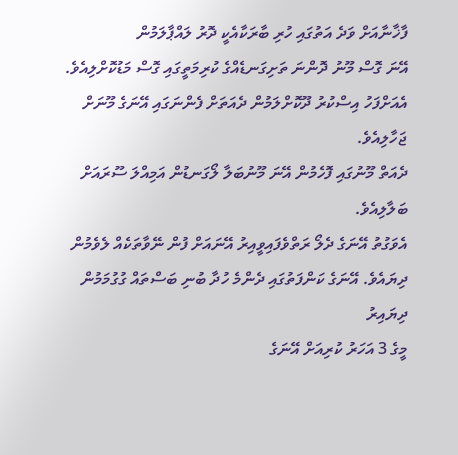ފާޚާނާއަށް ވަދެ އަތުގައި ހުރި ބާރަކާއެކީ ދޮރު ލައްޕާލަމުން
އޭނަ ގޮސް މޫނު ދޮންނަ ތަށިގަނޑެއްގެ ކުރިމަތީގައި ގޮސް މަޑުކޮށްލިއެވެ.
އެއަށްފަހު އިސްކުރު ދޫކޮށްލަމުން ދެއަތަށް ފެންނަގައި އޭނަގެ މޫނަށް ޖަހާލިއެވެ.
ދެއަތް މޫނުގައި ފޮހެމުން އޭނަ މޫނުބަލާ ލޯގަނޑުން އަމިއްލަ ސޫރައަށް ބަލާލިއެވެ.
އެވަގުތު އޭނަގެ ދެލޯ ރަތްވެފައިވީއިރު އޭނައަށް ފުން ނޭވާތަކެއް ލެވެމުން
ދިޔައެވެ. އޭނަގެ ކަންފަތުގައި ދެންމެ ހުދާ ބުނި ބަސްތައް ގުގުމަމުން ދިޔައިރު
މީގެ 3 އަހަރު ކުރިއަށް އޭނަގެ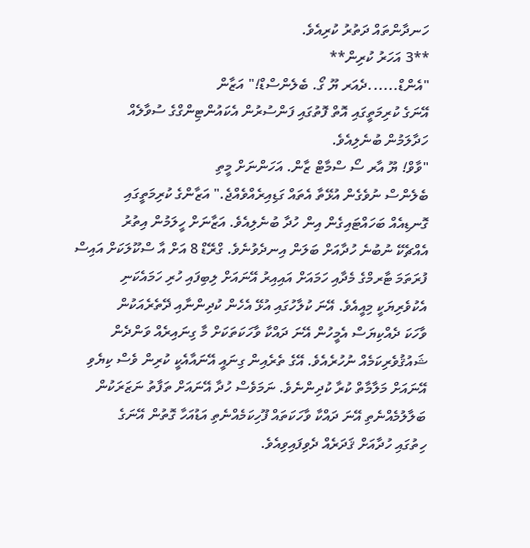ހަނދާންތައް ދަތުރު ކުރިއެވެ.
**3 އަހަރު ކުރިން**
"އެންޑް......ދެއަރ ޔޫ ގޯ. ބެލެންސްޑް!" އަޒާން
އޭނަގެ ކުރިމަތީގައި އޮތް ފޮތުގައި ފަންސުރުން އެކައުންޓިންގްގެ ސުވާލެއް
ހަދާލަމުން ބުނެލިއެވެ.
"ވާވް! ޔޫ އާރ ސޯ ސްމާޓް ޒާން. އަހަންނަށް މީތި
ބެލެންސް ނުވެގެން އުޅޭތާ އެތައް ގަޑިއިރެއްވެއްޖެ." އަޒާންގެ ކުރިމަތީގައި
ގޮނޑިއެއް ބަހައްޓައިގެން އިން ހުދާ ބުނެލިއެވެ. އަޒާނަށް ހީލަމުން އިތުރު
އެއްޗެކޭ ނުބުނެ ހުދާއަށް ބަލަން އިނދެވުނެވެ. ގްރޭޑް 8 އަށް އާ ސްކޫލަކަށް އައިސް
ފުރަތަމަ ޓާރމްގެ މެދާއި ހަމައަށް އައިއިރު އޭނައަށް ލިބިފައި ހުރި ހަމައެކަނި
އެކުވެރިޔަކީ މިއީއެވެ. އޭނަ ކުލާހުގައި އުޅޭ އެހެން ކުދިންނާއި ދޭތެރެއަކުން
ވާހަކަ ދެއްކިޔަސް އެމީހުން އޭނަ ދައްކާ ވާހަކަތަކަށް މާ ގިނައިރެއް ވަންދެން
ޝައުޤުވެރިކަމެއް ނުހުރެއެވެ. އޭގެ ތެރެއިން ގިނައީ އޭނައާއެކީ ކުރިން ވެސް ކިޔެވި
އޭނައަށް މަލާމާތް ކުރާ ކުދިންނެވެ. ނަމަވެސް ހުދާ އޭނައަށް ތަފާތު ނަޒަރަކުން
ބަލާލުމެއްނެތި އޭނަ ދައްކާ ވާހަކަތައް ފޫހިކަމެއްނެތި އަޑުއަހާ ގޮތުން އޭނަގެ
ހިތުގައި ހުދާއަށް ޤަދަރެއް ދެވިފައިވިއެވެ.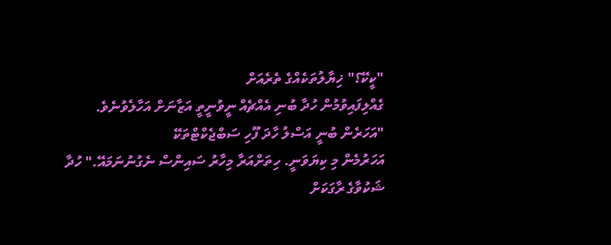"ކީކޭ؟" ޚިޔާލުތަކެއްގެ ތެރެއަށް
ގެއްލިފައިވުމުން ހުދާ ބުނި އެއްޗެއް ނީވުނީތީ އަޒާނަށް އަހާލެވުނެވެ.
"އަހަރެން ބުނީ އަސްލު ހާދަ ފޫހި ސަބްޖެކްޓްތަކޭ
އަހަރުމެން މި ކިޔަވަނީ. ހިތަށްއަރާ މިހާރު ސައިންސް ނެގުނުނަމައޭ." ހުދާ
ޝަކުވާގެ ރާގަކަށް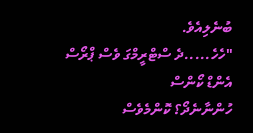ބުނެލިއެވެ.
"ހެހެ.....ދެ ސްޓްރީމްގަ ވެސް ޕްރޯސް އެންޑް ކޯންސް
ހުންނާނެދޯ؟ ކޮންމެވެސް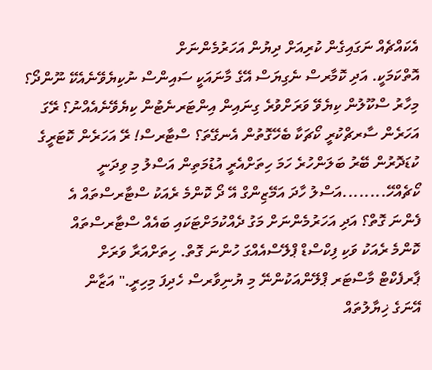އެކައްޗެއް ނަގައިގެން ކުރިއަށް ދިޔުން އަހަރުމެންނަށް
އޮތްކަމަކީ. އަދި ކޮމާރސް ނެގިޔަސް އޭގެ މާނައަކީ ސައިންސް ނުކިޔެވޭނެއެކޭ ނޫންދޯ؟
މިހާރު ސްކޫލުން ކިޔެވޭ ވަރަށްވުރެ ގިނައިން އިންޓަރނެޓުން ކިޔެވޭނެއެއްނު؟ ރޭގަ
އަހަރެން ސާރޗްކުރީ ކޯޗަކާ ބެހޭގޮތުން އެނގޭތަ؟ ސްޓާރސް! ރޭ އަހަރެން ކޮޓަރީގެ
ކުޑަދޮރުން ބޭރު ބަލަންހުރެ ހަމަ ހިތަށްއެރީ އުޑުމަތިން އަސްލު މި ވިދަނީ
ކޯޗެއްހޭ........އަސްލު ހާދަ އަމޭޒިންގް އޭ ދޯ ކޮންމެ ރެއަކު ސްޓާރސްތައް އެ
ފެންނަ ގޮތް؟ އަދި އަހަރުމެންނަށް މަގު ދެއްކުމަށްޓަކައި ބައެއް ސްޓާރސްތައް
ކޮންމެ ރެއަކު ވަކި ފިކްސްޑް ޕްލޭސްއެއްގަ ހުންނަ ގޮތް. ހިތަށްއަރާ ވަރަށް
ޕާރފެކްޓް މާސްޓަރ ޕްލޭންއަކުންނޭ މި ޔުނިވާރސް ހެދިފަ މިހިރީ." އަޒާން
އޭނަގެ ޚިޔާލުތައް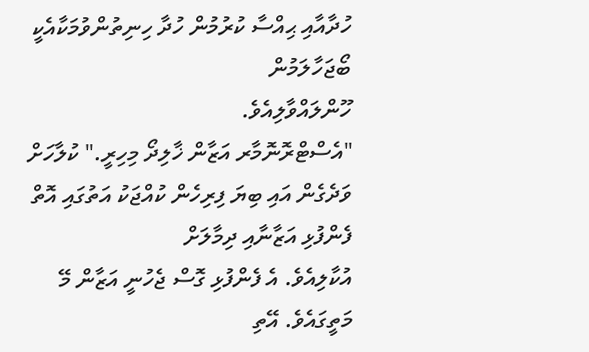ހުދާއާއި ޙިއްސާ ކުރުމުން ހުދާ ހިނިތުންވުމަކާއެކީ ބޯޖަހާލަމުން
ހޫންލައްވާލިއެވެ.
"އެސްޓްރޮނޮމާރ އަޒާން ޚާލިދޯ މިހިރީ." ކުލާހަށް
ވަދެގެން އައި ބިޔަ ފިރިހެން ކުއްޖަކު އަތުގައި އޮތް ފެންފުޅި އަޒާނާއި ދިމާލަށް
އުކާލިއެވެ. އެ ފެންފުޅި ގޮސް ޖެހުނީ އަޒާން މޭ މަތީގައެވެ. އޭތި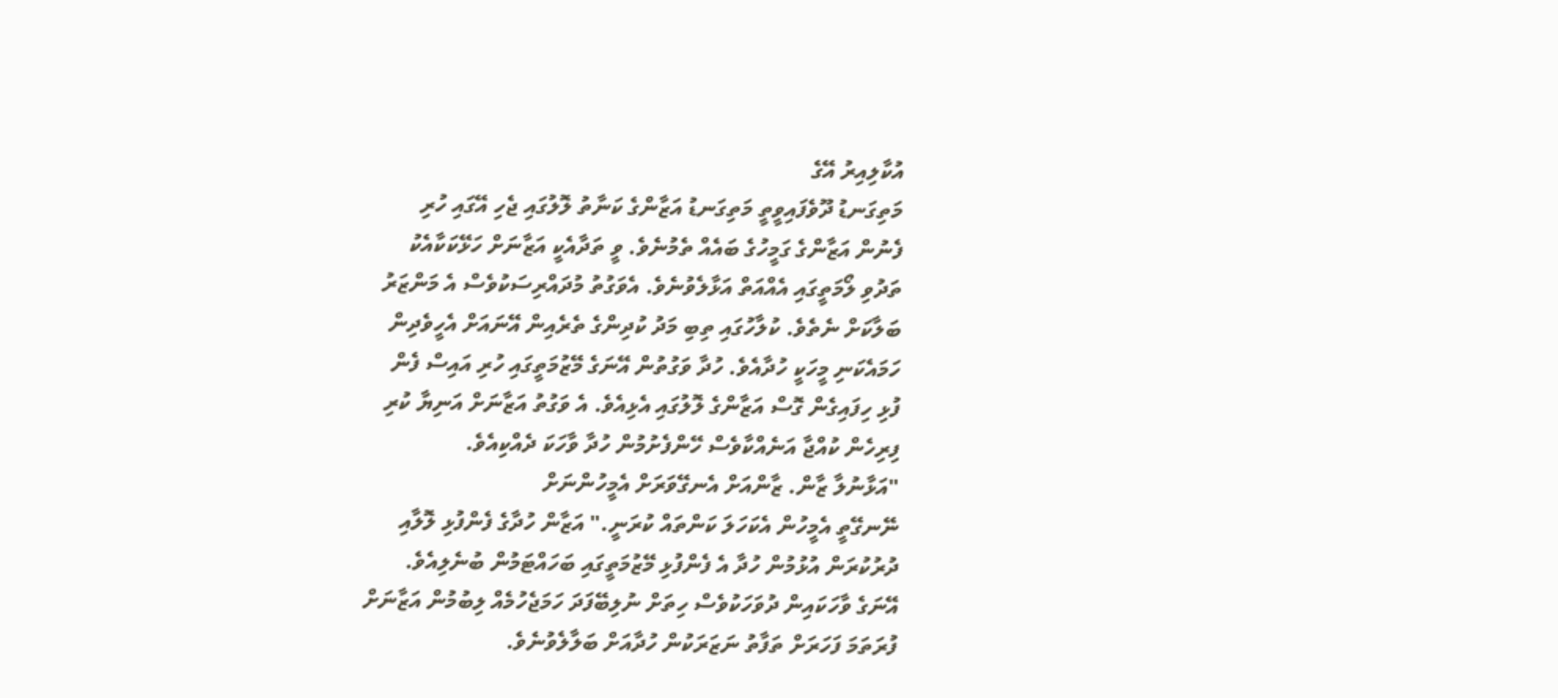އުކާލިއިރު އޭގެ
މަތިގަނޑު ދޫވެފައިވީތީ މަތިގަނޑު އަޒާންގެ ކަނާތު ލޮލުގައި ޖެހި އޭގައި ހުރި
ފެނުން އަޒާންގެ ގަމީހުގެ ބައެއް ތެމުނެވެ. ވީ ތަދާއެކީ އަޒާނަށް ހަޅޭކަކާއެކު
ތަދުވި ލޯމަތީގައި އެއްއަތް އަޅާލެވުނެވެ. އެވަގުތު މުދައްރިސަކުވެސް އެ މަންޒަރު
ބަލާކަށް ނެތެވެ. ކުލާހުގައި ތިބި މަދު ކުދިންގެ ތެރެއިން އޭނައަށް އެހީވެދިން
ހަމައެކަނި މީހަކީ ހުދާއެވެ. ހުދާ ވަގުތުން އޭނަގެ މޭޒުމަތީގައި ހުރި އައިސް ފެން
ފުޅި ހިފައިގެން ގޮސް އަޒާންގެ ލޮލުގައި އެޅިއެވެ. އެ ވަގުތު އަޒާނަށް އަނިޔާ ކުރި
ފިރިހެން ކުއްޖާ އަނެއްކާވެސް ހޭންފެށުމުން ހުދާ ވާހަކަ ދެއްކިއެވެ.
"އަޅާނުލާ ޒާން. ޒާންއަށް އެނގޭވަރަށް އެމީހުންނަށް
ނޭނގޭތީ އެމީހުން އެކަހަލަ ކަންތައް ކުރަނީ." އަޒާން ހުދާގެ ފެންފުޅި ލޮލާއި
ދުރުކުރަން އުޅުމުން ހުދާ އެ ފެންފުޅި މޭޒުމަތީގައި ބަހައްޓަމުން ބުނެލިއެވެ.
އޭނަގެ ވާހަކައިން ދުވަހަކުވެސް ހިތަށް ނުލިބޭފަދަ ހަމަޖެހުމެއް ލިބުމުން އަޒާނަށް
ފުރަތަމަ ފަހަރަށް ތަފާތު ނަޒަރަކުން ހުދާއަށް ބަލާލެވުނެވެ.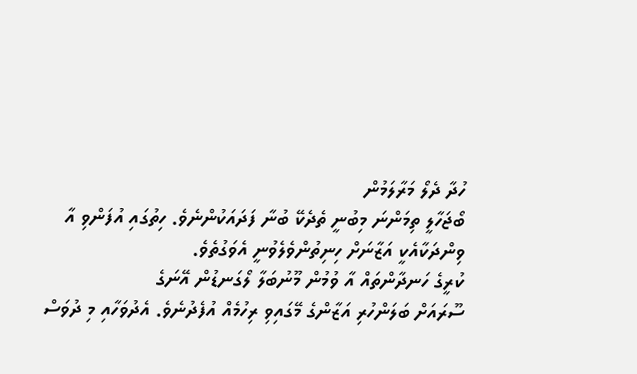ހުދާ ދެލޯ މަރާލަމުން
ބޯޖަހާލީ ތިމަންނަ މިބުނީ ތެދެކޭ ބުނާ ފަދައަކުންނެވެ. ހިތުގައި އުފަންވި އާ
ވިންދަކާއެކީ އަޒާނަށް ހިނިތުންވެލެވުނީ އެވަގުތެވެ.
ކުރީގެ ހަނދާންތައް އާ ވުމުން މޫނުބަލާ ލޯގަނޑުން އޭނަގެ
ސޫރައަށް ބަލަންހުރި އަޒާންގެ މޭގައިވި ރިހުމެއް އުފެދުނެވެ. އެދުވަހާއި މި ދުވަސް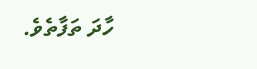ހާދަ ތަފާތެވެ.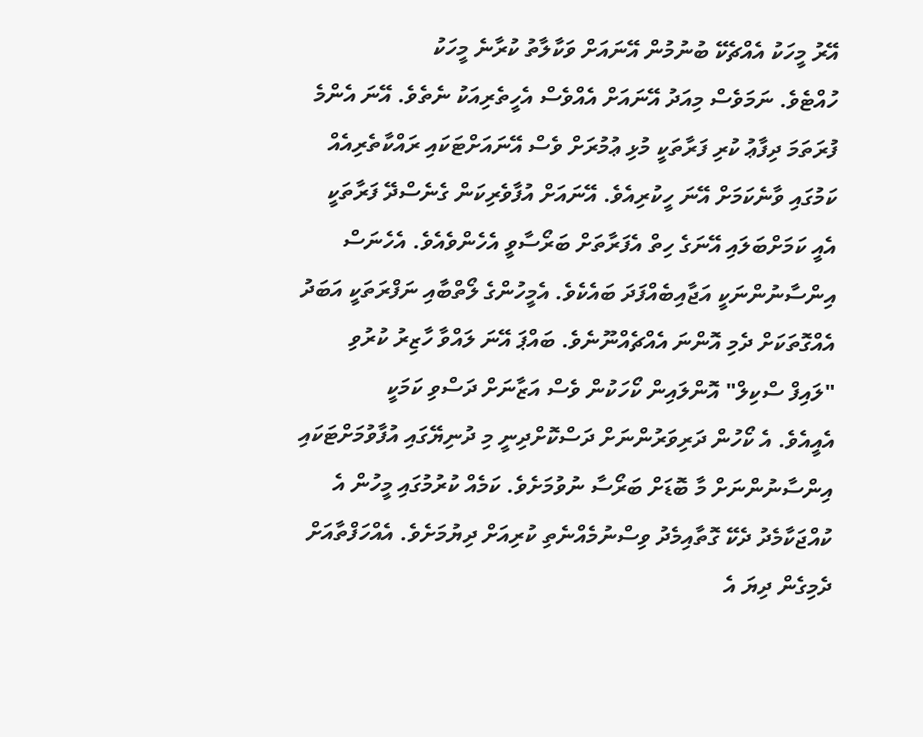އޭރު މީހަކު އެއްޗެކޭ ބުނުމުން އޭނައަށް ވަކާލާތު ކުރާނެ މީހަކު
ހުއްޓެވެ. ނަމަވެސް މިއަދު އޭނައަށް އެއްވެސް އެހީތެރިއަކު ނެތެވެ. އޭނަ އެންމެ
ފުރަތަމަ ދިފާޢު ކުރި ފަރާތަކީ މުޅި ޢުމުރަށް ވެސް އޭނައަށްޓަކައި ރައްކާތެރިއެއް
ކަމުގައި ވާނެކަމަށް އޭނަ ހީކުރިއެވެ. އޭނައަށް އުފާވެރިކަން ގެނެސްދޭ ފަރާތަކީ
އެއީ ކަމަށްބަލައި އޭނަގެ ހިތް އެފަރާތަށް ބަރޯސާވީ އެހެންވެއެވެ. އެހެނަސް
އިންސާނުންނަކީ އަޖާއިބެއްފަދަ ބައެކެވެ. އެމީހުންގެ ލޯތްބާއި ނަފްރަތަކީ އަބަދު
އެއްގޮތަކަށް ދެމި އޮންނަ އެއްޗެއްނޫނެވެ. ބައްޕަ އޭނަ ލައްވާ ހާޒިރު ކުރުވި
"ލައިފް ސްކިލް" އޮންލައިން ކޯހަކުން ވެސް އަޒާނަށް ދަސްވި ކަމަކީ
އެއީއެވެ. އެ ކޯހުން ދަރިވަރުންނަށް ދަސްކޮށްދިނީ މި ދުނިޔޭގައި އުފާވުމަށްޓަކައި
އިންސާނުންނަށް މާ ބޮޑަށް ބަރޯސާ ނުވުމަށެވެ. ކަމެއް ކުރުމުގައި މީހުން އެ
ކުއްޖަކާމެދު ދެކޭ ގޮތާއިމެދު ވިސްނުމެއްނެތި ކުރިއަށް ދިޔުމަށެވެ. އެއްހަފްތާއަށް
ދެމިގެން ދިޔަ އެ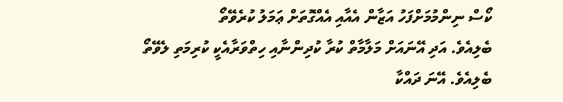ކޯސް ނިންމުމަށްފަހު އަޒާން އެއާއި އެއްގޮތަށް ޢަމަލު ކުރެވޭތޯ
ބެލިއެވެ. އަދި އޭނައަށް މަލާމާތް ކުރާ ކުދިންނާއި ހިތްވަރާއެކީ ކުރިމަތި ލެވޭތޯ
ބެލިއެވެ. އޭނަ ދައްކާ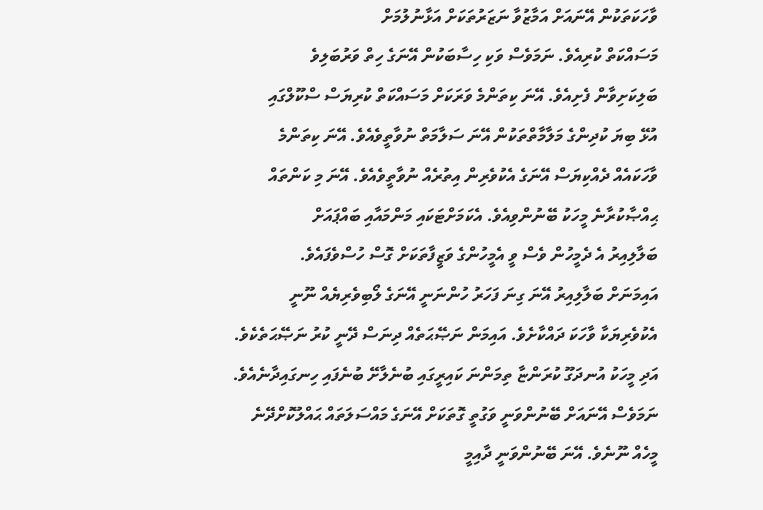ވާހަކަތަކުން އޭނައަށް އަމާޒުވާ ނަޒަރުތަކަށް އަޅާނުލުމަށް
މަސައްކަތް ކުރިއެވެ. ނަމަވެސް ވަކި ހިސާބަކުން އޭނަގެ ހިތް ވަރުބަލިވެ
ބަލިކަށިވާން ފެށިއެވެ. އޭނަ ކިތަންމެ ވަރަކަށް މަސައްކަތް ކުރިޔަސް ސްކޫލްގައި
އުޅޭ ބިޔަ ކުދިންގެ މަލާމާތްތަކުން އޭނަ ސަލާމަތް ނުވާތީވެއެވެ. އޭނަ ކިތަންމެ
ވާހަކައެއް ދެއްކިޔަސް އޭނަގެ އެކުވެރިން އިތުރެއް ނުވާތީވެއެވެ. އޭނަ މި ކަންތައް
ޙިއްޞާކުރާނެ މީހަކު ބޭނުންވިއެވެ. އެކަމަށްޓަކައި މަންމައާއި ބައްޕައަށް
ބަލާލިއިރު އެ ދެމީހުން ވެސް ވީ އެމީހުންގެ ވަޒީފާތަކަށް ގޮސް ހުސްވެފައެވެ.
އައިމަނަށް ބަލާލިއިރު އޭނަ ގިނަ ފަހަރު ހުންނަނީ އޭނަގެ ލޯބިވެރިޔެއް ނޫނީ
އެކުވެރިޔަކާ ވާހަކަ ދައްކާށެވެ. އައިމަން ނަޞޭޙަތެއް ދިނަސް ދޭނީ ކުރު ނަޞޭޙަތެކެވެ.
އަދި މީހަކު އުނދަގޫ ކުރަންޏާ ތިމަންނަ ކައިރީގައި ބުނެލާށޭ ބުނެފައި ހިނގައިދާނެއެވެ.
ނަމަވެސް އޭނައަށް ބޭނުންވަނީ ވަގުތީ ގޮތަކަށް އޭނަގެ މައްސަލަތައް ޙައްލުކޮށްދޭނެ
މީހެއް ނޫނެވެ. އޭނަ ބޭނުންވަނީ ދާއިމީ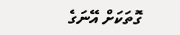ގޮތަކަށް އޭނަގެ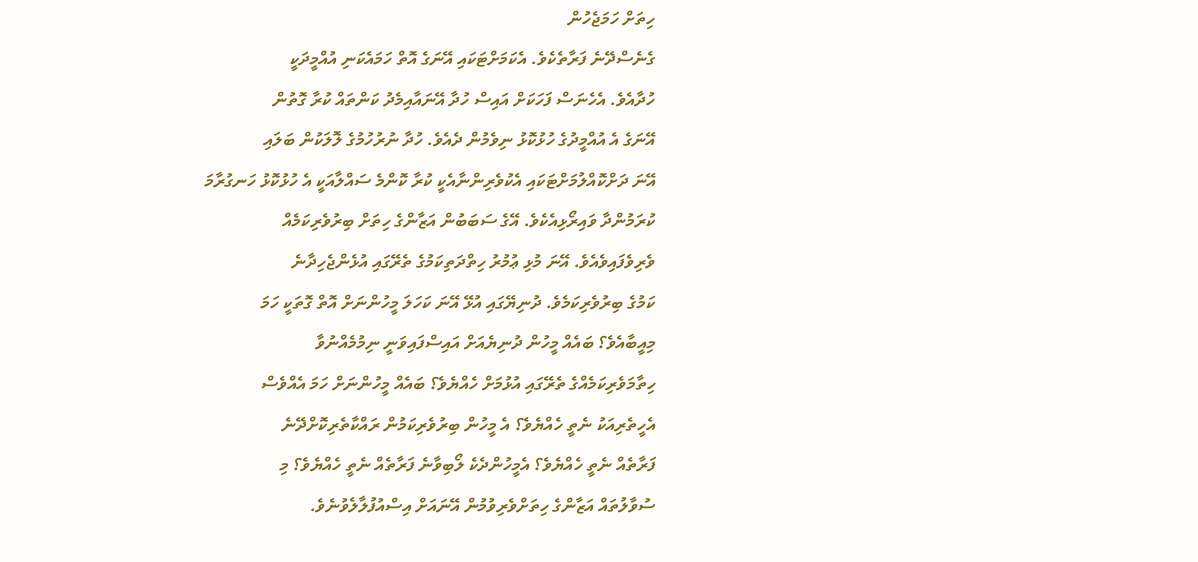ހިތަށް ހަމަޖެހުން
ގެނެސްދޭނެ ފަރާތެކެވެ. އެކަމަށްޓަކައި އޭނަގެ އޮތް ހަމައެކަނި އުއްމީދަކީ
ހުދާއެވެ. އެހެނަސް ފަހަކަށް އައިސް ހުދާ އޭނައާއިމެދު ކަންތައް ކުރާ ގޮތުން
އޭނަގެ އެ އުއްމީދުގެ ހުޅުކޮޅު ނިވެމުން ދެއެވެ. ހުދާ ނުރުހުމުގެ ލޮލަކުން ބަލައި
އޭނަ ދަށްކޮއްލުމަށްޓަކައި އެކުވެރިންނާއެކީ ކުރާ ކޮންމެ ސައްލާއަކީ އެ ހުޅުކޮޅު ހަނގުރާމަ
ކުރަމުންދާ ވައިރޯޅިއެކެވެ. އޭގެ ސަބަބުން އަޒާންގެ ހިތަށް ބިރުވެރިކަމެއް
ވެރިވެފައިވެއެވެ. އޭނަ މުޅި ޢުމުރު ހިތްދަތިކަމުގެ ތެރޭގައި އުޅެންޖެހިދާނެ
ކަމުގެ ބިރުވެރިކަމެވެ. ދުނިޔޭގައި އުޅޭ އޭނަ ކަހަލަ މީހުންނަށް އޮތް ގޮތަކީ ހަމަ
މިއީބާއެވެ؟ ބައެއް މީހުން ދުނިޔެއަށް އައިސްފައިވަނީ ނިމުމެއްނުވާ
ހިތާމަވެރިކަމެއްގެ ތެރޭގައި އުޅުމަށް ހެއްޔެވެ؟ ބައެއް މީހުންނަށް ހަމަ އެއްވެސް
އެހީތެރިއަކު ނެތީ ހެއްޔެވެ؟ އެ މީހުން ބިރުވެރިކަމުން ރައްކާތެރިކޮށްދޭނެ
ފަރާތެއް ނެތީ ހެއްޔެވެ؟ އެމީހުންދެކެ ލޯބިވާނެ ފަރާތެއް ނެތީ ހެއްޔެވެ؟ މި
ސުވާލުތައް އަޒާންގެ ހިތަށްވެރިވުމުން އޭނައަށް އިސްއުފުލާލެވުނެވެ.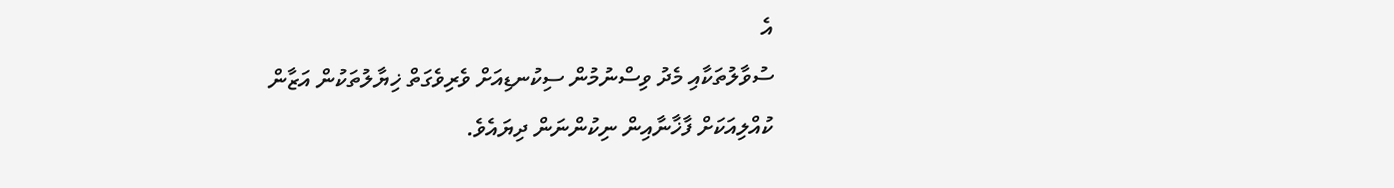އެ
ސުވާލުތަކާއި މެދު ވިސްނުމުން ސިކުނޑިއަށް ވެރިވެގަތް ޚިޔާލުތަކުން އަޒާން
ކުއްލިއަކަށް ފާޚާނާއިން ނިކުންނަން ދިޔައެވެ.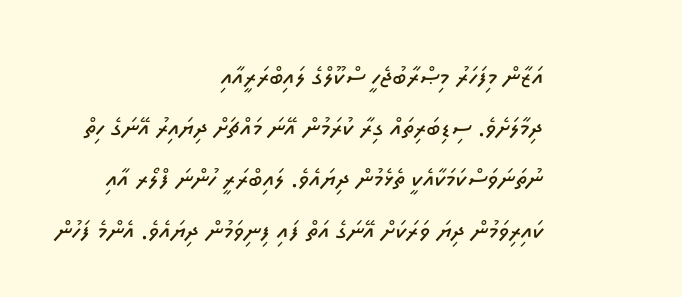އަޒާން މިފަހަރު މިޞްރާބުޖެހީ ސްކޫލްގެ ލައިބްރަރީއާއި
ދިމާލަށެވެ. ސިޑިބަރިތައް ގިރާ ކުރަމުން އޭނަ މައްޗަށް ދިޔައިރު އޭނަގެ ހިތް
ނުތަނަވަސްކަމަކާއެކީ ތެޅެމުން ދިޔައެވެ. ލައިބްރަރީ ހުންނަ ފްލޯރ އާއި
ކައިރިވަމުން ދިޔަ ވަރަކަށް އޭނަގެ އަތް ފައި ފިނިވަމުން ދިޔައެވެ. އެންމެ ފަހުން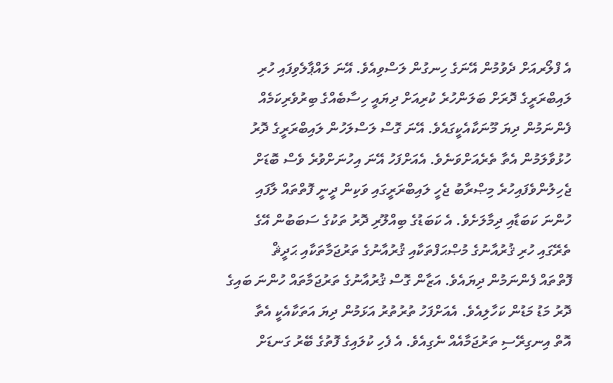އެ ފްލޯރއަށް ދެވުމުން އޭނަގެ ހިނގުން ލަސްވިއެވެ. އޭނަ ލައްޕާލެވިފައި ހުރި
ލައިބްރަރީގެ ދޮރަށް ބަލަންހުރެ ކުރިއަށް ދިޔައީ ހިސާބެއްގެ ބިރުވެރިކަމެއް
ފެންނަމުން ދިޔަ މޫނަކާއެކީގައެވެ. އޭނަ ގޮސް ލަސްލަހުން ލައިބްރަރީގެ ދޮރު
ހުޅުވާލަމުން އެތާ ތެރެއަށްވަނެވެ. އެއަށްފަހު އޭނަ އިހުނަށްވުރެ ވެސް ބޮޑަށް
ޖެހިލުންވެފައިހުރެ މިޞްރާބު ޖެހީ ލައިބްރަރީގައި ވަކިން ދީނީ ފޮތްތައް ލާފައި
ހުންނަ ކަބަޑާއި ދިމާލަށެވެ. އެ ކަބަޑުގެ ބިއްލޫރި ދޮރު ތަކުގެ ސަބަބުން އޭގެ
ތެރޭގައި ހުރި ޤުރުއާނުގެ މުޞްޙަފްތަކާއި ޤުރުއާނުގެ ތަރުޖަމާތަކާއި ޙަދީޘް
ފޮތްތައް ފެންނަމުން ދިޔައެވެ. އަޒާން ގޮސް ޤުރުއާނުގެ ތަރުޖަމާތައް ހުންނަ ބައިގެ
ދޮރު މަޑު މަޑުން ކަހާލިއެވެ. އެއަށްފަހު ތުރުތުރު އަޅަމުން ދިޔަ އަތަކާއެކީ އެތާ
އޮތް އިނގިރޭސި ތަރުޖަމާއެއް ނެގިއެވެ. އެ ފެހި ކުލައިގެ ފޮތުގެ ބޭރު ގަނޑަށް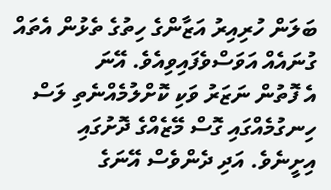ބަލަން ހުރިއިރު އަޒާންގެ ހިތުގެ ތެޅުން އެތައް ގުނައެއް އަވަސްވެފައިވިއެވެ. އޭނަ
އެ ފޮތުން ނަޒަރު ވަކި ކޮށްލުމެއްނެތި ލަސް ހިނގުމެއްގައި ގޮސް މޭޒެއްގެ ދޮށުގައި
އިށީނެވެ. އަދި ދެންވެސް އޭނަގެ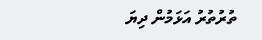ތުރުތުރު އަޅަމުން ދިޔަ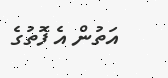އަތުން އެ ފޮތުގެ